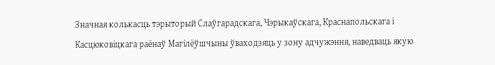Значная колькасць тэрыторый Слаўгарадскага, Чэрыкаўскага, Краснапольскага і Касцюковіцкага раёнаў Магілёўшчыны ўваходзяць у зону адчужэння, наведваць якую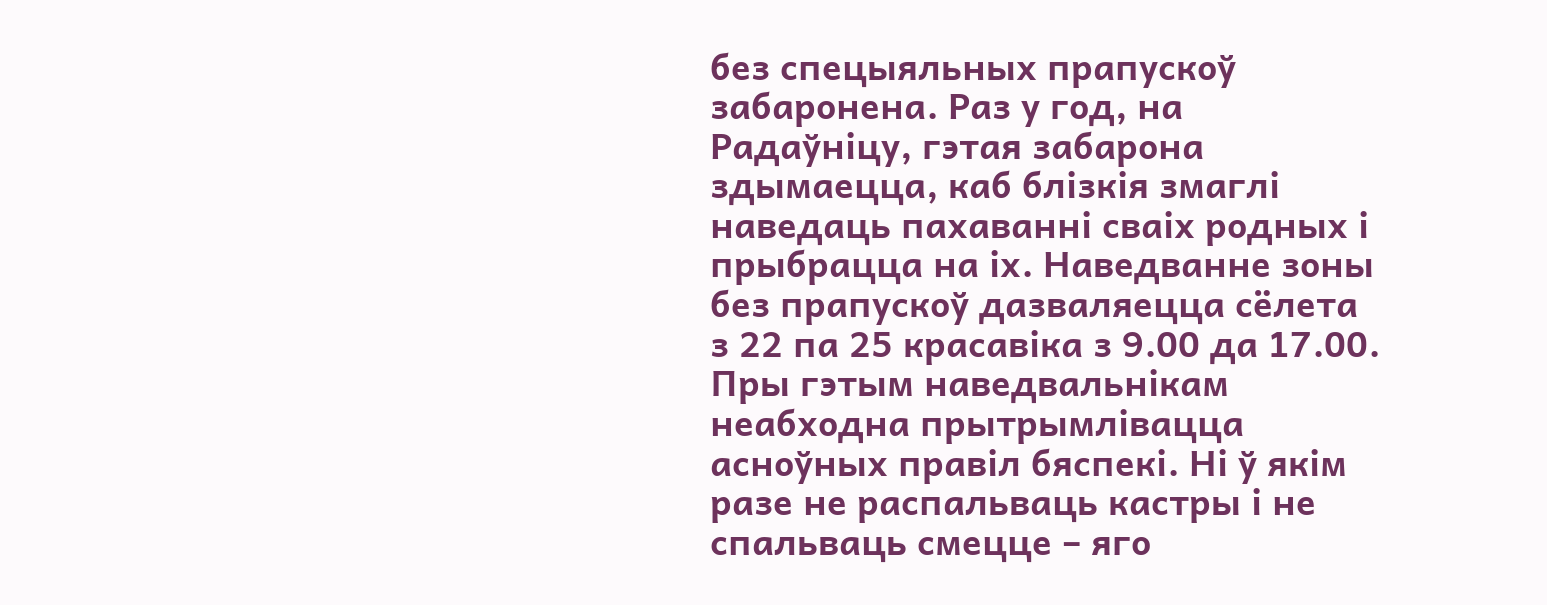без спецыяльных прапускоў забаронена. Раз у год, на Радаўніцу, гэтая забарона здымаецца, каб блізкія змаглі наведаць пахаванні сваіх родных і прыбрацца на іх. Наведванне зоны без прапускоў дазваляецца сёлета з 22 па 25 красавіка з 9.00 да 17.00.
Пры гэтым наведвальнікам неабходна прытрымлівацца асноўных правіл бяспекі. Ні ў якім разе не распальваць кастры і не спальваць смецце – яго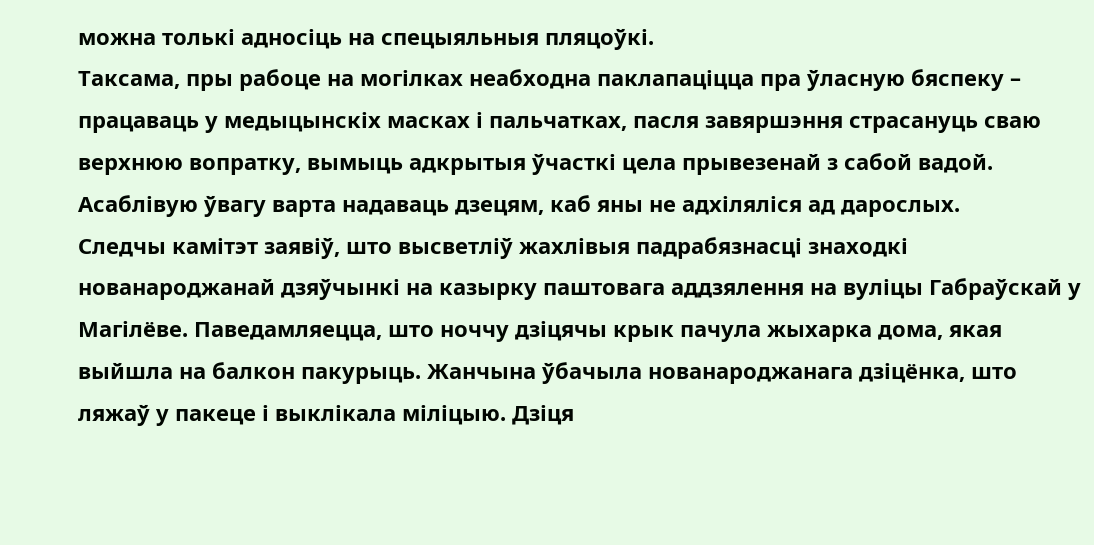можна толькі адносіць на спецыяльныя пляцоўкі.
Таксама, пры рабоце на могілках неабходна паклапаціцца пра ўласную бяспеку – працаваць у медыцынскіх масках і пальчатках, пасля завяршэння страсануць сваю верхнюю вопратку, вымыць адкрытыя ўчасткі цела прывезенай з сабой вадой. Асаблівую ўвагу варта надаваць дзецям, каб яны не адхіляліся ад дарослых.
Следчы камітэт заявіў, што высветліў жахлівыя падрабязнасці знаходкі нованароджанай дзяўчынкі на казырку паштовага аддзялення на вуліцы Габраўскай у Магілёве. Паведамляецца, што ноччу дзіцячы крык пачула жыхарка дома, якая выйшла на балкон пакурыць. Жанчына ўбачыла нованароджанага дзіцёнка, што ляжаў у пакеце і выклікала міліцыю. Дзіця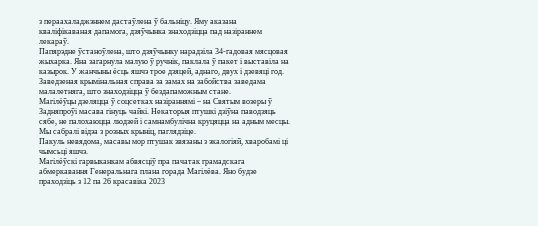з пераахаладжэннем дастаўлена ў бальніцу. Яму аказана кваліфікаваная дапамога, дзяўчынка знаходзіцца пад назіраннем лекараў.
Папярэдне ўстаноўлена, што дзяўчынку нарадзіла 34-гадовая мясцовая жыхарка. Яна загарнула малую ў ручнік, паклала ў пакет і выставіла на казырок. У жанчыны ёсць яшчэ трое дзяцей, аднаго, двух і дзевяці год.
Заведзеная крымінальная справа за замах на забойства заведама малалетняга, што знаходзіцца ў бездапаможным стане.
Магілёўцы дзеляцца ў соцсетках назіраннямі – на Святым возеры ў Задняпроўі масава гінуць чайкі. Некаторыя птушкі дзіўна паводзяць сябе, не палохаюцца людзей і самнамбулічна круцяцца на адным месцы. Мы сабралі відэа з розных крыніц, паглядзіце.
Пакуль невядома, масавы мор птушак звязаны з экалогіяй, хваробамі ці чымсьці яшчэ.
Магілёўскі гарвыканкам абвясціў пра пачатак грамадскага абмеркавання Генеральнага плана горада Магілёва. Яно будзе праходзіць з 12 па 26 красавіка 2023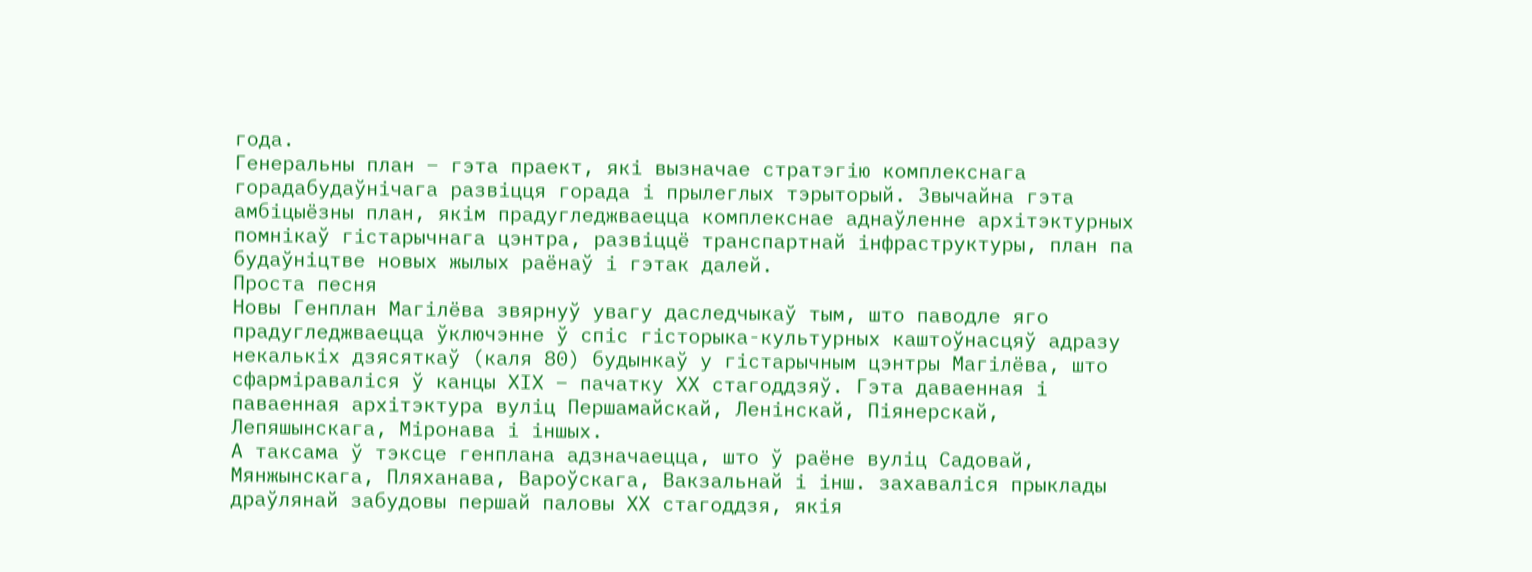года.
Генеральны план – гэта праект, які вызначае стратэгію комплекснага горадабудаўнічага развіцця горада і прылеглых тэрыторый. Звычайна гэта амбіцыёзны план, якім прадугледжваецца комплекснае аднаўленне архітэктурных помнікаў гістарычнага цэнтра, развіццё транспартнай інфраструктуры, план па будаўніцтве новых жылых раёнаў і гэтак далей.
Проста песня
Новы Генплан Магілёва звярнуў увагу даследчыкаў тым, што паводле яго прадугледжваецца ўключэнне ў спіс гісторыка-культурных каштоўнасцяў адразу некалькіх дзясяткаў (каля 80) будынкаў у гістарычным цэнтры Магілёва, што сфарміраваліся ў канцы ХІХ – пачатку ХХ стагоддзяў. Гэта даваенная і паваенная архітэктура вуліц Першамайскай, Ленінскай, Піянерскай, Лепяшынскага, Міронава і іншых.
А таксама ў тэксце генплана адзначаецца, што ў раёне вуліц Садовай, Мянжынскага, Пляханава, Вароўскага, Вакзальнай і інш. захаваліся прыклады драўлянай забудовы першай паловы ХХ стагоддзя, якія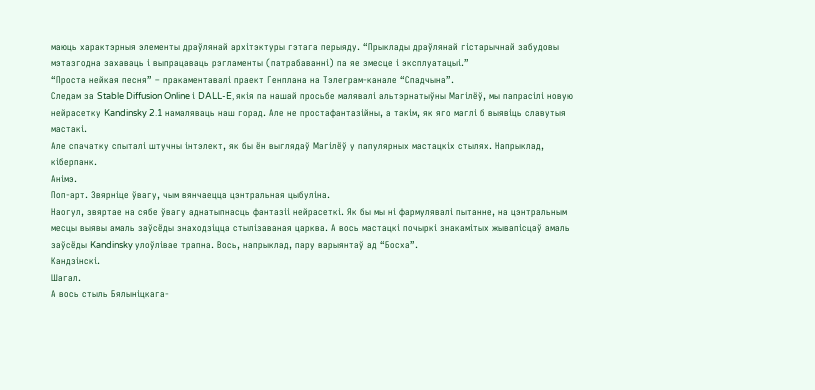маюць характэрныя элементы драўлянай архітэктуры гэтага перыяду. “Прыклады драўлянай гістарычнай забудовы мэтазгодна захаваць і выпрацаваць рэгламенты (патрабаванні) па яе змесце і эксплуатацыі.”
“Проста нейкая песня” – пракаментавалі праект Генплана на Тэлеграм-канале “Спадчына”.
Следам за Stable Diffusion Online і DALL-E, якія па нашай просьбе малявалі альтэрнатыўны Магілёў, мы папрасілі новую нейрасетку Kandinsky 2.1 намаляваць наш горад. Але не простафантазійны, а такім, як яго маглі б выявіць славутыя мастакі.
Але спачатку спыталі штучны інтэлект, як бы ён выглядаў Магілёў у папулярных мастацкіх стылях. Напрыклад, кіберпанк.
Анімэ.
Поп-арт. Звярніце ўвагу, чым вянчаецца цэнтральная цыбуліна.
Наогул, звяртае на сябе ўвагу аднатыпнасць фантазіі нейрасеткі. Як бы мы ні фармулявалі пытанне, на цэнтральным месцы выявы амаль заўсёды знаходзіцца стылізаваная царква. А вось мастацкі почыркі знакамітых жывапісцаў амаль заўсёды Kandinsky улоўлівае трапна. Вось, напрыклад, пару варыянтаў ад “Босха”.
Кандзінскі.
Шагал.
А вось стыль Бялыніцкага-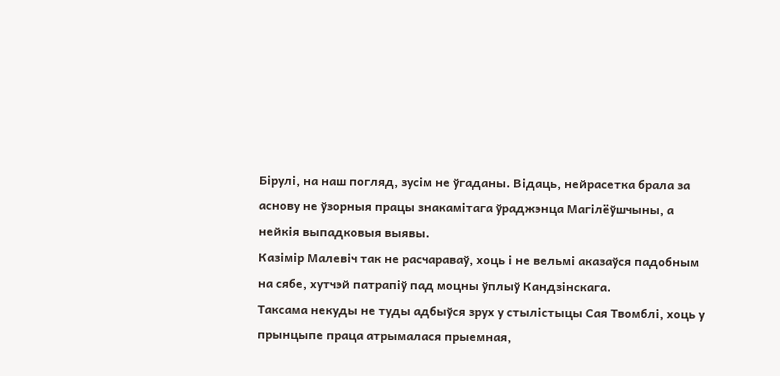Бірулі, на наш погляд, зусім не ўгаданы. Відаць, нейрасетка брала за аснову не ўзорныя працы знакамітага ўраджэнца Магілёўшчыны, а нейкія выпадковыя выявы.
Казімір Малевіч так не расчараваў, хоць і не вельмі аказаўся падобным на сябе, хутчэй патрапіў пад моцны ўплыў Кандзінскага.
Таксама некуды не туды адбыўся зрух у стылістыцы Сая Твомблі, хоць у прынцыпе праца атрымалася прыемная,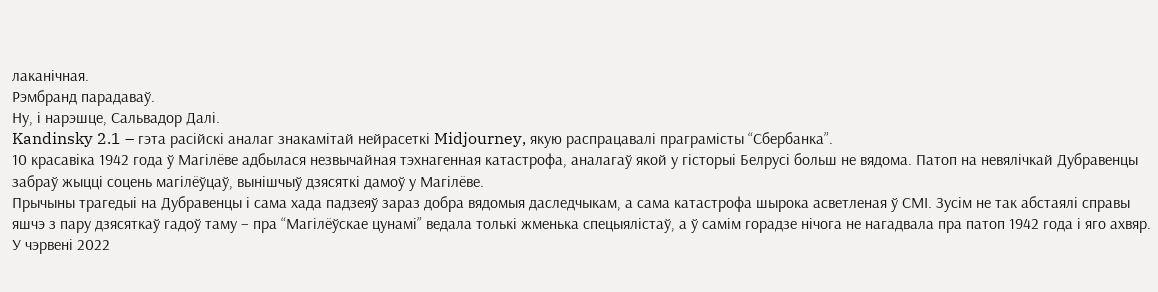лаканічная.
Рэмбранд парадаваў.
Ну, і нарэшце, Сальвадор Далі.
Kandinsky 2.1 – гэта расійскі аналаг знакамітай нейрасеткі Midjourney, якую распрацавалі праграмісты “Сбербанка”.
10 красавіка 1942 года ў Магілёве адбылася незвычайная тэхнагенная катастрофа, аналагаў якой у гісторыі Белрусі больш не вядома. Патоп на невялічкай Дубравенцы забраў жыцці соцень магілёўцаў, вынішчыў дзясяткі дамоў у Магілёве.
Прычыны трагедыі на Дубравенцы і сама хада падзеяў зараз добра вядомыя даследчыкам, а сама катастрофа шырока асветленая ў СМІ. Зусім не так абстаялі справы яшчэ з пару дзясяткаў гадоў таму – пра “Магілёўскае цунамі” ведала толькі жменька спецыялістаў, а ў самім горадзе нічога не нагадвала пра патоп 1942 года і яго ахвяр.
У чэрвені 2022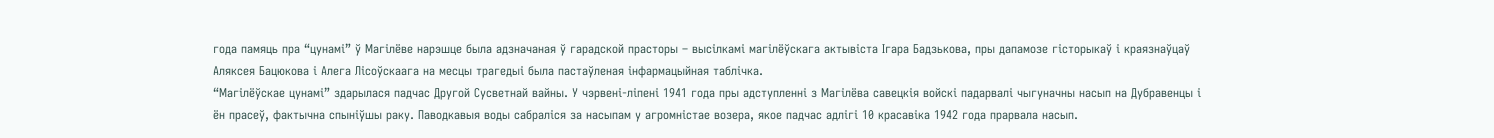года памяць пра “цунамі” ў Магілёве нарэшце была адзначаная ў гарадской прасторы – высілкамі магілёўскага актывіста Ігара Бадзькова, пры дапамозе гісторыкаў і краязнаўцаў Аляксея Бацюкова і Алега Лісоўскаага на месцы трагедыі была пастаўленая інфармацыйная таблічка.
“Магілёўскае цунамі” здарылася падчас Другой Сусветнай вайны. У чэрвені-ліпені 1941 года пры адступленні з Магілёва савецкія войскі падарвалі чыгуначны насып на Дубравенцы і ён прасеў, фактычна спыніўшы раку. Паводкавыя воды сабраліся за насыпам у агромністае возера, якое падчас адлігі 10 красавіка 1942 года прарвала насып.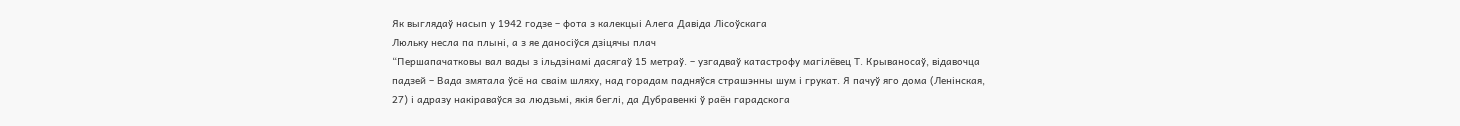Як выглядаў насып у 1942 годзе – фота з калекцыі Алега Давіда Лісоўскага
Люльку несла па плыні, а з яе даносіўся дзіцячы плач
“Першапачатковы вал вады з ільдзінамі дасягаў 15 метраў. – узгадваў катастрофу магілёвец Т. Крываносаў, відавочца падзей – Вада змятала ўсё на сваім шляху, над горадам падняўся страшэнны шум і грукат. Я пачуў яго дома (Ленінская, 27) і адразу накіраваўся за людзьмі, якія беглі, да Дубравенкі ў раён гарадскога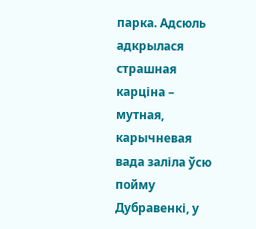парка. Адсюль адкрылася страшная карціна – мутная, карычневая вада заліла ўсю пойму Дубравенкі, у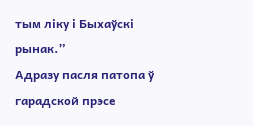тым ліку і Быхаўскі рынак.”
Адразу пасля патопа ў гарадской прэсе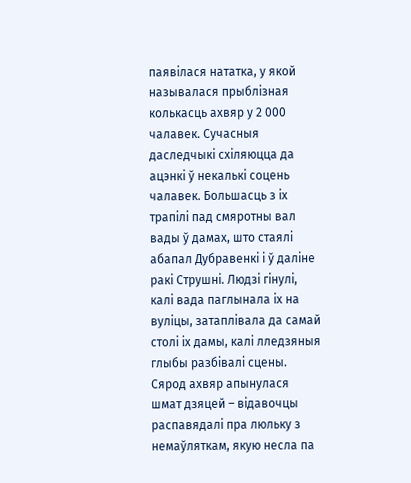паявілася нататка, у якой называлася прыблізная колькасць ахвяр у 2 000 чалавек. Сучасныя даследчыкі схіляюцца да ацэнкі ў некалькі соцень чалавек. Большасць з іх трапілі пад смяротны вал вады ў дамах, што стаялі абапал Дубравенкі і ў даліне ракі Струшні. Людзі гінулі, калі вада паглынала іх на вуліцы, затаплівала да самай столі іх дамы, калі лледзяныя глыбы разбівалі сцены. Сярод ахвяр апынулася шмат дзяцей – відавочцы распавядалі пра люльку з немаўляткам, якую несла па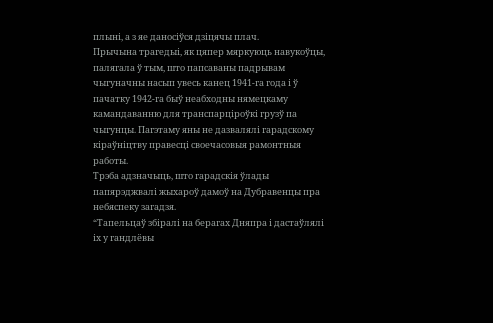плыні, а з яе даносіўся дзіцячы плач.
Прычына трагедыі, як цяпер мяркуюць навукоўцы, палягала ў тым, што папсаваны падрывам чыгуначны насып увесь канец 1941-га года і ў пачатку 1942-га быў неабходны нямецкаму камандаванню для транспарціроўкі грузў па чыгунцы. Пагэтаму яны не дазвалялі гарадскому кіраўніцтву правесці своечасовыя рамонтныя работы.
Трэба адзначыць, што гарадскія ўлады папярэджвалі жыхароў дамоў на Дубравенцы пра небяспеку загадзя.
“Тапельцаў збіралі на берагах Дняпра і дастаўлялі іх у гандлёвы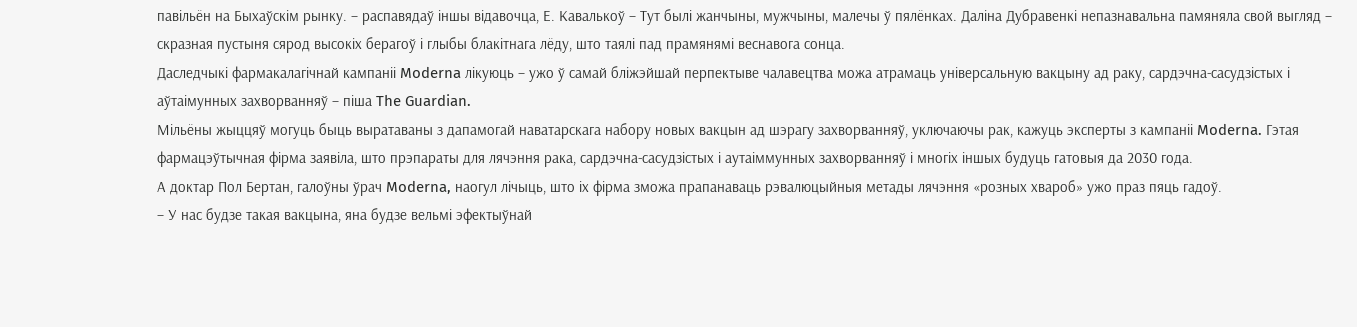павільён на Быхаўскім рынку. – распавядаў іншы відавочца, Е. Кавалькоў – Тут былі жанчыны, мужчыны, малечы ў пялёнках. Даліна Дубравенкі непазнавальна памяняла свой выгляд – скразная пустыня сярод высокіх берагоў і глыбы блакітнага лёду, што таялі пад прамянямі веснавога сонца.
Даследчыкі фармакалагічнай кампаніі Moderna лікуюць – ужо ў самай бліжэйшай перпектыве чалавецтва можа атрамаць універсальную вакцыну ад раку, сардэчна-сасудзістых і аўтаімунных захворванняў – піша The Guardian.
Мільёны жыццяў могуць быць выратаваны з дапамогай наватарскага набору новых вакцын ад шэрагу захворванняў, уключаючы рак, кажуць эксперты з кампаніі Moderna. Гэтая фармацэўтычная фірма заявіла, што прэпараты для лячэння рака, сардэчна-сасудзістых і аутаіммунных захворванняў і многіх іншых будуць гатовыя да 2030 года.
А доктар Пол Бертан, галоўны ўрач Moderna, наогул лічыць, што іх фірма зможа прапанаваць рэвалюцыйныя метады лячэння «розных хвароб» ужо праз пяць гадоў.
– У нас будзе такая вакцына, яна будзе вельмі эфектыўнай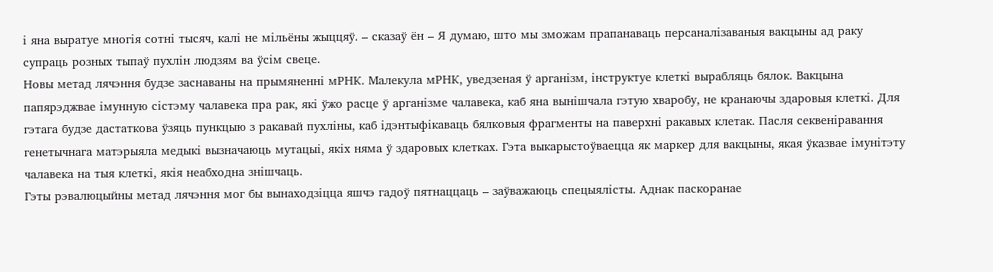і яна выратуе многія сотні тысяч, калі не мільёны жыццяў. – сказаў ён – Я думаю, што мы зможам прапанаваць персаналізаваныя вакцыны ад раку супраць розных тыпаў пухлін людзям ва ўсім свеце.
Новы метад лячэння будзе заснаваны на прымяненні мРНК. Малекула мРНК, уведзеная ў арганізм, інструктуе клеткі вырабляць бялок. Вакцына папярэджвае імунную сістэму чалавека пра рак, які ўжо расце ў арганізме чалавека, каб яна вынішчала гэтую хваробу, не кранаючы здаровыя клеткі. Для гэтага будзе дастаткова ўзяць пункцыю з ракавай пухліны, каб ідэнтыфікаваць бялковыя фрагменты на паверхні ракавых клетак. Пасля секвеніравання генетычнага матэрыяла медыкі вызначаюць мутацыі, якіх няма ў здаровых клетках. Гэта выкарыстоўваецца як маркер для вакцыны, якая ўказвае імунітэту чалавека на тыя клеткі, якія неабходна знішчаць.
Гэты рэвалюцыйны метад лячэння мог бы вынаходзіцца яшчэ гадоў пятнаццаць – заўважаюць спецыялісты. Аднак паскоранае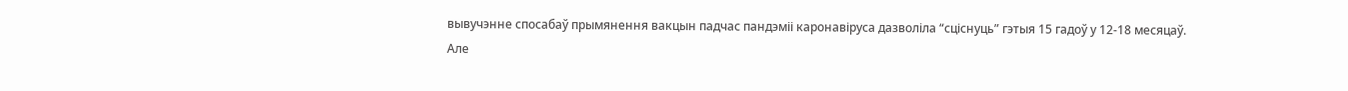вывучэнне спосабаў прымянення вакцын падчас пандэміі каронавіруса дазволіла “сціснуць” гэтыя 15 гадоў у 12-18 месяцаў.
Але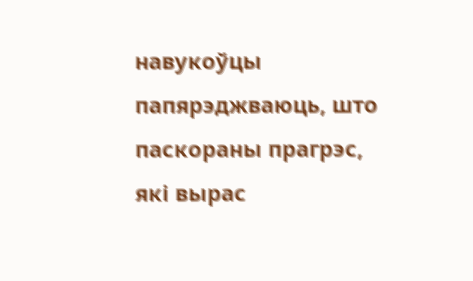навукоўцы папярэджваюць, што паскораны прагрэс, які вырас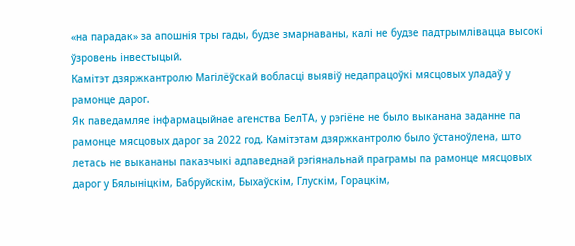«на парадак» за апошнія тры гады, будзе змарнаваны, калі не будзе падтрымлівацца высокі ўзровень інвестыцый.
Камітэт дзяржкантролю Магілёўскай вобласці выявіў недапрацоўкі мясцовых уладаў у рамонце дарог.
Як паведамляе інфармацыйнае агенства БелТА, у рэгіёне не было выканана заданне па рамонце мясцовых дарог за 2022 год. Камітэтам дзяржкантролю было ўстаноўлена, што летась не выкананы паказчыкі адпаведнай рэгіянальнай праграмы па рамонце мясцовых дарог у Бялыніцкім, Бабруйскім, Быхаўскім, Глускім, Горацкім,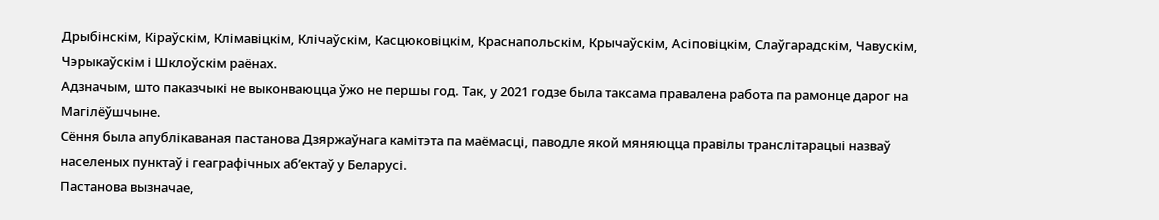Дрыбінскім, Кіраўскім, Клімавіцкім, Клічаўскім, Касцюковіцкім, Краснапольскім, Крычаўскім, Асіповіцкім, Слаўгарадскім, Чавускім, Чэрыкаўскім і Шклоўскім раёнах.
Адзначым, што паказчыкі не выконваюцца ўжо не першы год. Так, у 2021 годзе была таксама правалена работа па рамонце дарог на Магілёўшчыне.
Сёння была апублікаваная пастанова Дзяржаўнага камітэта па маёмасці, паводле якой мяняюцца правілы транслітарацыі назваў населеных пунктаў і геаграфічных аб’ектаў у Беларусі.
Пастанова вызначае,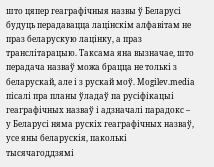што цяпер геаграфічныя назвы ў Беларусі будуць перадавацца лацінскім алфавітам не праз беларускую лацінку, а праз транслітарацыю. Таксама яна вызначае, што перадача назваў можа брацца не толькі з беларускай, але і з рускай моў. Mogilev.media пісалі пра планы ўладаў па русіфікацыі геаграфічных назваў і адзначалі парадокс – у Беларусі няма рускіх геаграфічных назваў, усе яны беларускія, паколькі тысячагоддзямі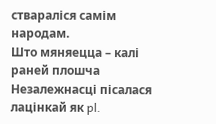ствараліся самім народам.
Што мяняецца – калі раней плошча Незалежнасці пісалася лацінкай як pl.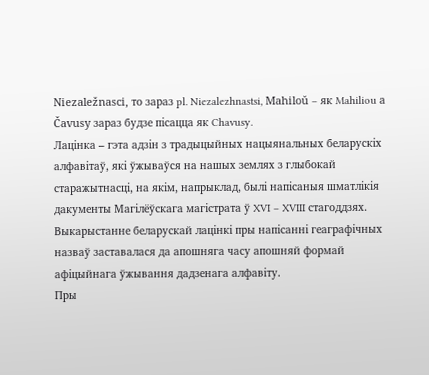Niezaležnasci, то зараз pl. Niezalezhnastsi, Mahiloŭ – як Mahiliou а Čavusy зараз будзе пісацца як Chavusy.
Лацінка – гэта адзін з традыцыйных нацыянальных беларускіх алфавітаў, які ўжываўся на нашых землях з глыбокай старажытнасці, на якім, напрыклад, былі напісаныя шматлікія дакументы Магілёўскага магістрата ў XVI – XVIII стагоддзях. Выкарыстанне беларускай лацінкі пры напісанні геаграфічных назваў заставалася да апошняга часу апошняй формай афіцыйнага ўжывання дадзенага алфавіту.
Пры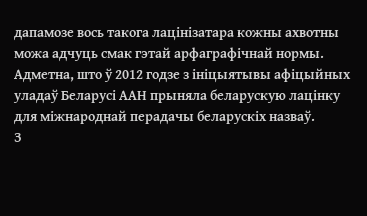дапамозе вось такога лацінізатара кожны ахвотны можа адчуць смак гэтай арфаграфічнай нормы.
Адметна, што ў 2012 годзе з ініцыятывы афіцыйных уладаў Беларусі ААН прыняла беларускую лацінку для міжнароднай перадачы беларускіх назваў.
З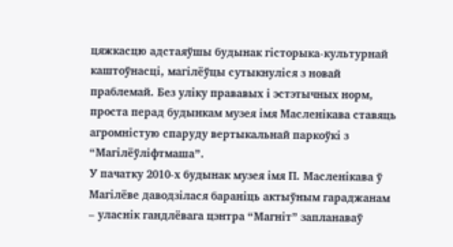цяжкасцю адстаяўшы будынак гісторыка-культурнай каштоўнасці, магілёўцы сутыкнуліся з новай праблемай. Без уліку прававых і эстэтычных норм, проста перад будынкам музея імя Масленікава ставяць агромністую спаруду вертыкальнай паркоўкі з “Магілёўліфтмаша”.
У пачатку 2010-х будынак музея імя П. Масленікава ў Магілёве даводзілася бараніць актыўным гараджанам – уласнік гандлёвага цэнтра “Магніт” запланаваў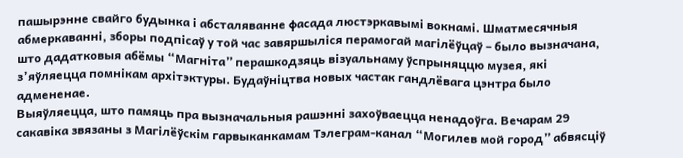пашырэнне свайго будынка і абсталяванне фасада люстэркавымі вокнамі. Шматмесячныя абмеркаванні, зборы подпісаў у той час завяршыліся перамогай магілёўцаў – было вызначана, што дадатковыя абёмы “Магніта” перашкодзяць візуальнаму ўспрыняццю музея, які з’яўляецца помнікам архітэктуры. Будаўніцтва новых частак гандлёвага цэнтра было адмененае.
Выяўляецца, што памяць пра вызначальныя рашэнні захоўваецца ненадоўга. Вечарам 29 сакавіка звязаны з Магілёўскім гарвыканкамам Тэлеграм-канал “Могилев мой город” абвясціў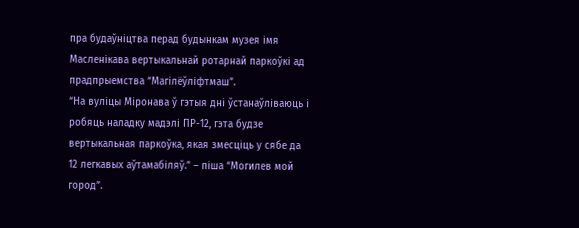пра будаўніцтва перад будынкам музея імя Масленікава вертыкальнай ротарнай паркоўкі ад прадпрыемства “Магілёўліфтмаш”.
“На вуліцы Міронава ў гэтыя дні ўстанаўліваюць і робяць наладку мадэлі ПР-12, гэта будзе вертыкальная паркоўка, якая змесціць у сябе да 12 легкавых аўтамабіляў.” – піша “Могилев мой город”.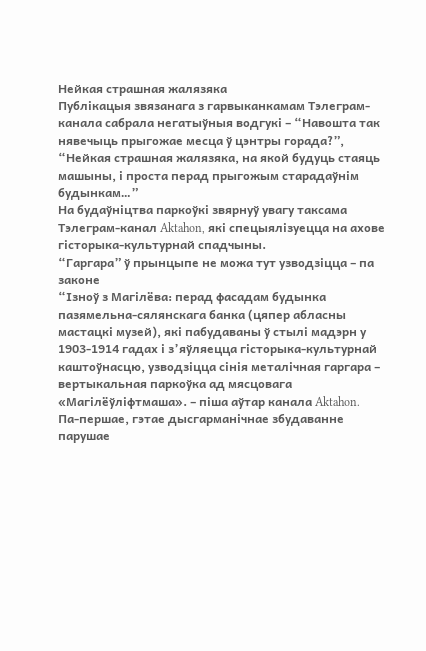Нейкая страшная жалязяка
Публікацыя звязанага з гарвыканкамам Тэлеграм-канала сабрала негатыўныя водгукі – “Навошта так нявечыць прыгожае месца ў цэнтры горада?”, “Нейкая страшная жалязяка, на якой будуць стаяць машыны, і проста перад прыгожым старадаўнім будынкам…”
На будаўніцтва паркоўкі звярнуў увагу таксама Тэлеграм-канал Aktahon, які спецыялізуецца на ахове гісторыка-культурнай спадчыны.
“Гаргара” ў прынцыпе не можа тут узводзіцца – па законе
“Ізноў з Магілёва: перад фасадам будынка пазямельна-сялянскага банка (цяпер абласны мастацкі музей), які пабудаваны ў стылі мадэрн у 1903-1914 гадах і з’яўляецца гісторыка-культурнай каштоўнасцю, узводзіцца сінія металічная гаргара – вертыкальная паркоўка ад мясцовага «Магілёўліфтмаша». – піша аўтар канала Aktahon.
Па-першае, гэтае дысгарманічнае збудаванне парушае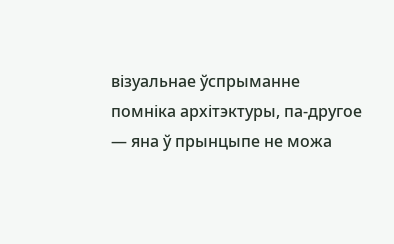візуальнае ўспрыманне помніка архітэктуры, па-другое — яна ў прынцыпе не можа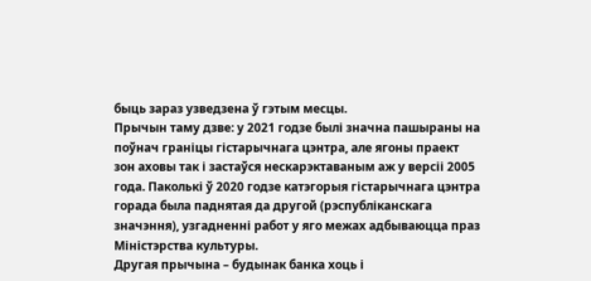быць зараз узведзена ў гэтым месцы.
Прычын таму дзве: у 2021 годзе былі значна пашыраны на поўнач граніцы гістарычнага цэнтра, але ягоны праект зон аховы так і застаўся нескарэктаваным аж у версіі 2005 года. Паколькі ў 2020 годзе катэгорыя гістарычнага цэнтра горада была паднятая да другой (рэспубліканскага значэння), узгадненні работ у яго межах адбываюцца праз Міністэрства культуры.
Другая прычына – будынак банка хоць і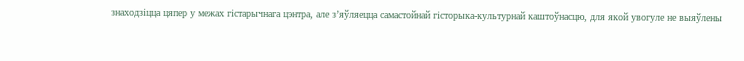знаходзіцца цяпер у межах гістарычнага цэнтра, але з’яўляецца самастойнай гісторыка-культурнай каштоўнасцю, для якой увогуле не выяўлены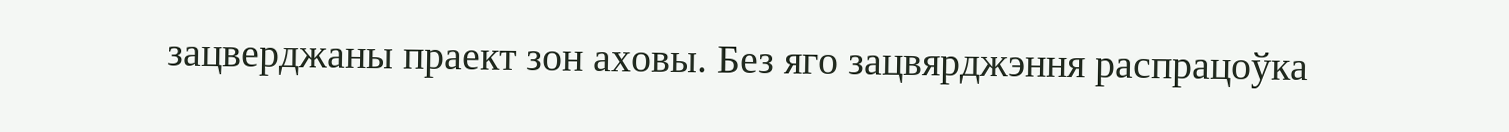зацверджаны праект зон аховы. Без яго зацвярджэння распрацоўка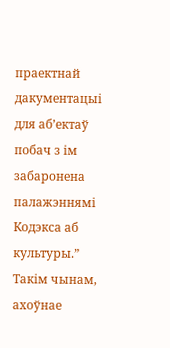праектнай дакументацыі для аб’ектаў побач з ім забаронена палажэннямі Кодэкса аб культуры.”
Такім чынам, ахоўнае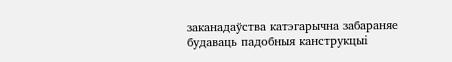заканадаўства катэгарычна забараняе будаваць падобныя канструкцыі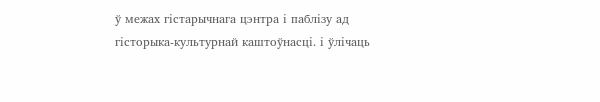ў межах гістарычнага цэнтра і паблізу ад гісторыка-культурнай каштоўнасці. і ўлічаць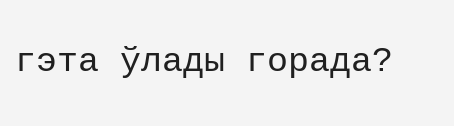гэта ўлады горада?